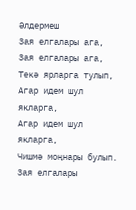Әлдермеш
Зая елгалары ага,
Зая елгалары ага,
Текә ярларга тулып,
Агар идем шул якларга,
Агар идем шул якларга,
Чишмә моңнары булып.
Зая елгалары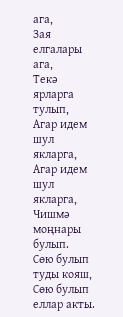ага,
Зая елгалары ага,
Текә ярларга тулып,
Агар идем шул якларга,
Агар идем шул якларга,
Чишмә моңнары булып.
Сөю булып туды кояш,
Сөю булып еллар акты.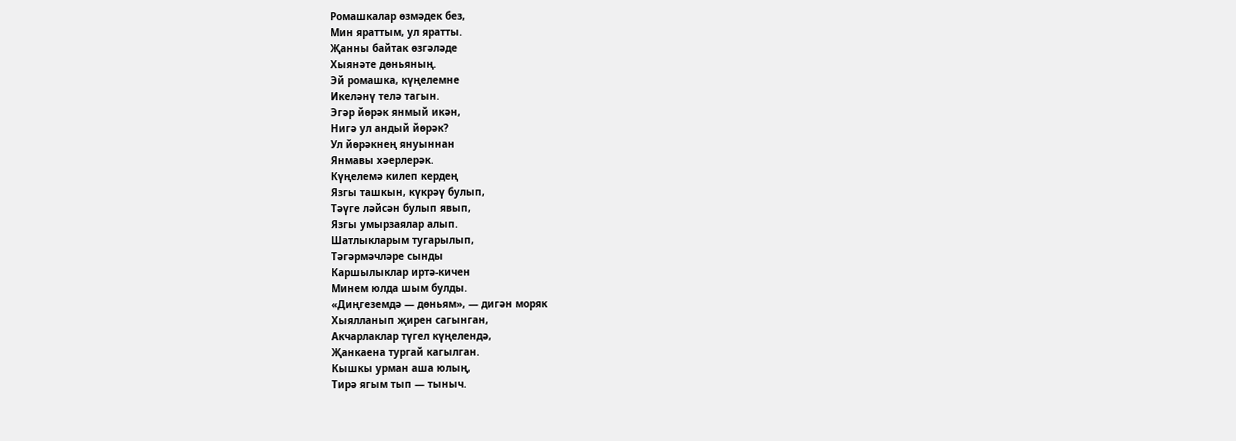Ромашкалар өзмәдек без,
Мин яраттым, ул яратты.
Җанны байтак өзгәләде
Хыянәте дөньяның.
Эй ромашка, күңелемне
Икеләнү телә тагын.
Эгәр йөрәк янмый икән,
Нигә ул андый йөрәк?
Ул йөрәкнең януыннан
Янмавы хәерлерәк.
Күңелемә килеп кердең
Язгы ташкын, күкрәү булып,
Тәүге ләйсән булып явып,
Язгы умырзаялар алып.
Шатлыкларым тугарылып,
Тәгәрмәчләре сынды
Каршылыклар иртә-кичен
Минем юлда шым булды.
«Диңгеземдә — дөньям», — дигән моряк
Хыялланып җирен сагынган,
Акчарлаклар түгел күңелендә,
Җанкаена тургай кагылган.
Кышкы урман аша юлың,
Тирә ягым тып — тыныч.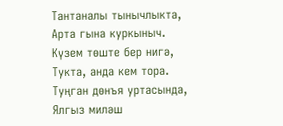Тантаналы тынычлыкта,
Арта гына куркыныч.
Күзем төште бер нигә,
Тукта, анда кем тора.
Туңган дөнъя уртасында,
Ялгыз миләш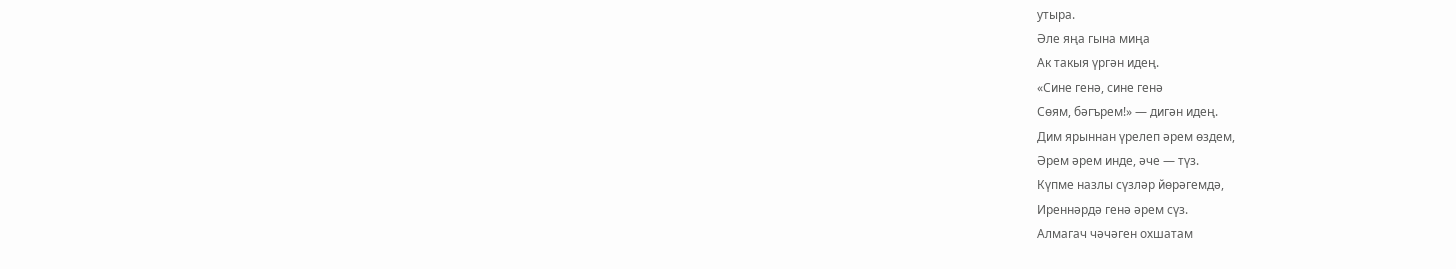утыра.
Әле яңа гына миңа
Ак такыя үргән идең.
«Сине генә, сине генә
Сөям, бәгърем!» — дигән идең.
Дим ярыннан үрелеп әрем өздем,
Әрем әрем инде, әче — түз.
Күпме назлы сүзләр йөрәгемдә,
Иреннәрдә генә әрем сүз.
Алмагач чәчәген охшатам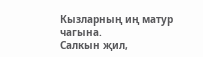Кызларның иң матур чагына.
Салкын җил,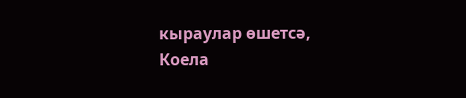кыраулар өшетсә,
Коела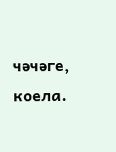чәчәге, коела.